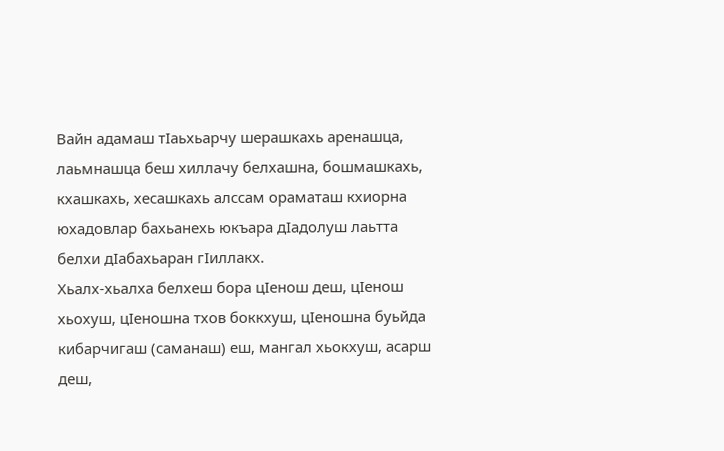Вайн адамаш тIаьхьарчу шерашкахь аренашца, лаьмнашца беш хиллачу белхашна, бошмашкахь, кхашкахь, хесашкахь алссам ораматаш кхиорна юхадовлар бахьанехь юкъара дIадолуш лаьтта белхи дIабахьаран гIиллакх.
Хьалх-хьалха белхеш бора цIенош деш, цIенош хьохуш, цIеношна тхов боккхуш, цIеношна буьйда кибарчигаш (саманаш) еш, мангал хьокхуш, асарш деш,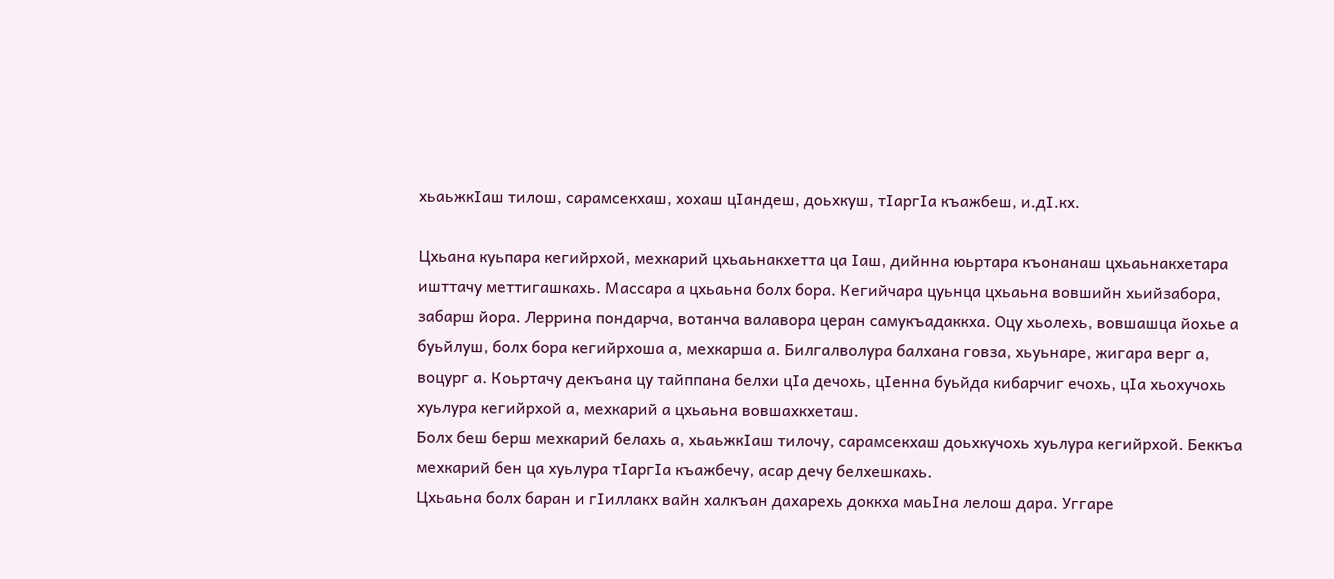хьаьжкIаш тилош, сарамсекхаш, хохаш цIандеш, доьхкуш, тIаргIа къажбеш, и.дI.кх.

Цхьана куьпара кегийрхой, мехкарий цхьаьнакхетта ца Iаш, дийнна юьртара къонанаш цхьаьнакхетара ишттачу меттигашкахь. Массара а цхьаьна болх бора. Кегийчара цуьнца цхьаьна вовшийн хьийзабора, забарш йора. Леррина пондарча, вотанча валавора церан самукъадаккха. Оцу хьолехь, вовшашца йохье а буьйлуш, болх бора кегийрхоша а, мехкарша а. Билгалволура балхана говза, хьуьнаре, жигара верг а, воцург а. Коьртачу декъана цу тайппана белхи цIа дечохь, цIенна буьйда кибарчиг ечохь, цIа хьохучохь хуьлура кегийрхой а, мехкарий а цхьаьна вовшахкхеташ.
Болх беш берш мехкарий белахь а, хьаьжкIаш тилочу, сарамсекхаш доьхкучохь хуьлура кегийрхой. Беккъа мехкарий бен ца хуьлура тIаргIа къажбечу, асар дечу белхешкахь.
Цхьаьна болх баран и гIиллакх вайн халкъан дахарехь доккха маьIна лелош дара. Уггаре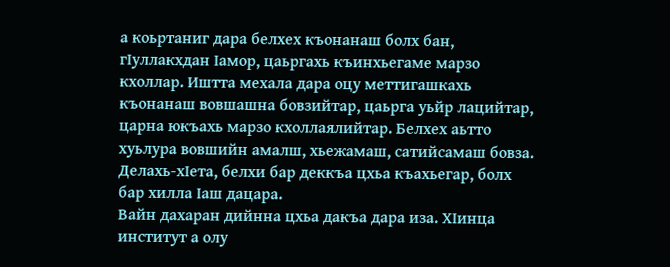а коьртаниг дара белхех къонанаш болх бан, гIуллакхдан Iамор, цаьргахь къинхьегаме марзо кхоллар. Иштта мехала дара оцу меттигашкахь къонанаш вовшашна бовзийтар, цаьрга уьйр лацийтар, царна юкъахь марзо кхоллаялийтар. Белхех аьтто хуьлура вовшийн амалш, хьежамаш, сатийсамаш бовза. Делахь-хIета, белхи бар деккъа цхьа къахьегар, болх бар хилла Iаш дацара.
Вайн дахаран дийнна цхьа дакъа дара иза. ХIинца институт а олу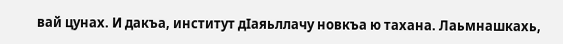вай цунах. И дакъа, институт дIаяьллачу новкъа ю тахана. Лаьмнашкахь,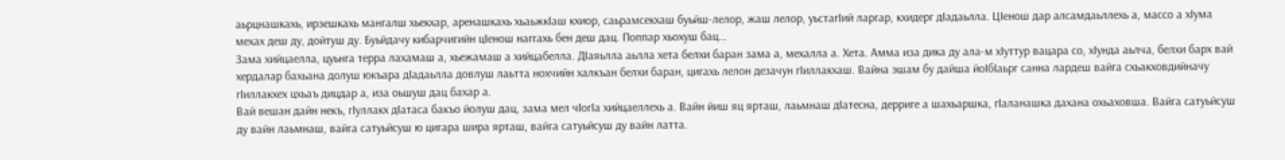аьрцнашкахь, ирзешкахь мангалш хьекхар, аренашкахь хьаьжкIаш кхиор, саьрамсекхаш буьйш-лелор, жаш лелор, уьстагIий ларгар, кхидерг дIадаьлла. ЦIенош дар алсамдаьллехь а, массо а хIума мехах деш ду, дойтуш ду. Буьйдачу кибарчигийн цIенош наггахь бен деш дац. Поппар хьохуш бац…
Зама хийцаелла, цуьнга терра лахамаш а, хьежамаш а хийцабелла. ДIаяьлла аьлла хета белхи баран зама а, мехалла а. Хета. Амма иза дика ду ала-м хIуттур вацара со, хIунда аьлча, белхи барх вай хердалар бахьана долуш юкъара дIадаьлла довлуш лаьтта нохчийн халкъан белхи баран, цигахь лелон дезачун гIиллакхаш. Вайна эшам бу дайша йоIбIаьрг санна лардеш вайга схьакховдийначу гIиллакхех цхьаъ дицдар а, иза оьшуш дац бахар а.
Вай вешан дайн некъ, гIуллакх дIатаса бакъо йолуш дац, зама мел чIогIа хийцаеллехь а. Вайн йиш яц ярташ, лаьмнаш дIатесна, дерриге а шахьаршка, гIаланашка дахана охьаховша. Вайга сатуьйсуш ду вайн лаьмнаш, вайга сатуьйсуш ю цигара шира ярташ, вайга сатуьйсуш ду вайн латта.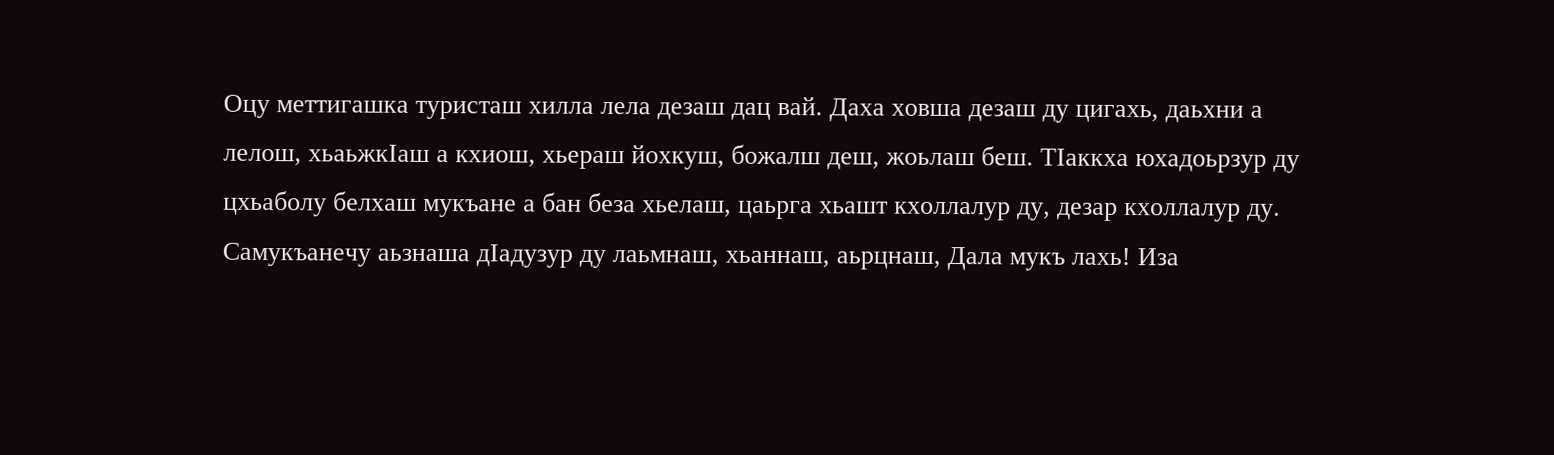Оцу меттигашка туристаш хилла лела дезаш дац вай. Даха ховша дезаш ду цигахь, даьхни а лелош, хьаьжкIаш а кхиош, хьераш йохкуш, божалш деш, жоьлаш беш. ТIаккха юхадоьрзур ду цхьаболу белхаш мукъане а бан беза хьелаш, цаьрга хьашт кхоллалур ду, дезар кхоллалур ду.
Самукъанечу аьзнаша дIадузур ду лаьмнаш, хьаннаш, аьрцнаш, Дала мукъ лахь! Иза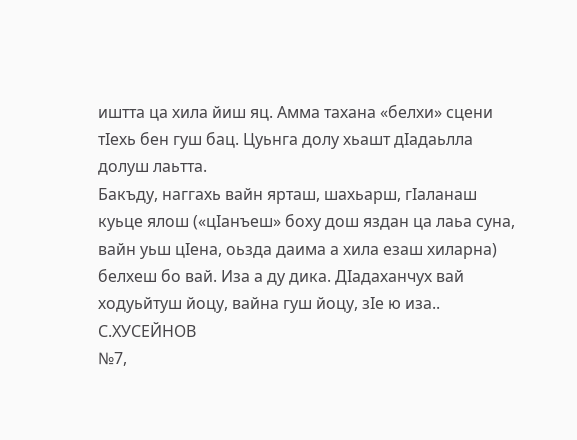иштта ца хила йиш яц. Амма тахана «белхи» сцени тIехь бен гуш бац. Цуьнга долу хьашт дIадаьлла долуш лаьтта.
Бакъду, наггахь вайн ярташ, шахьарш, гIаланаш куьце ялош («цIанъеш» боху дош яздан ца лаьа суна, вайн уьш цIена, оьзда даима а хила езаш хиларна) белхеш бо вай. Иза а ду дика. ДIадаханчух вай ходуьйтуш йоцу, вайна гуш йоцу, зIе ю иза..
С.ХУСЕЙНОВ
№7,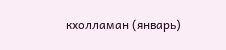кхолламан (январь)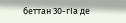беттан 30-гIа де